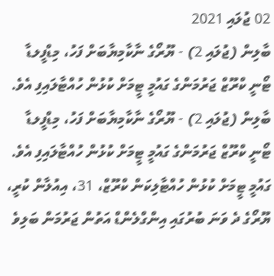02 ޖުލައި 2021
ބާލިން (ޖުލައި 2) - ޔޫރޯގެ ނާކާމިޔާބަށް ފަހު، މިޑްފީލޑާ ޓޯނީ ކްރޫޒް ޖަރުމަންގެ ގައުމީ ޓީމަށް ކުޅުން ހުއްޓާލައިފި އެވެ.
ބާލިން (ޖުލައި 2) - ޔޫރޯގެ ނާކާމިޔާބަށް ފަހު، މިޑްފީލޑާ ޓޯނީ ކްރޫޒް ޖަރުމަންގެ ގައުމީ ޓީމަށް ކުޅުން ހުއްޓާލައިފި އެވެ.
ގައުމީ ޓީމަށް ކުޅުން ހުއްޓާލިކަން ކްރޫޒް، 31، އިއުލާން ކުރީ، ޔޫރޯގެ ދެ ވަނަ ބުރުގައި އިންގްލެންޑް އަތުން ޖަރުމަން ބަލިވެ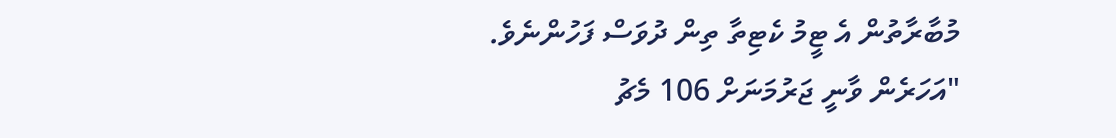މުބާރާތުން އެ ޓީމު ކެޓިތާ ތިން ދުވަސް ފަހުންނެވެ.
"އަހަރެން ވާނީ ޖަރުމަނަށް 106 މެޗު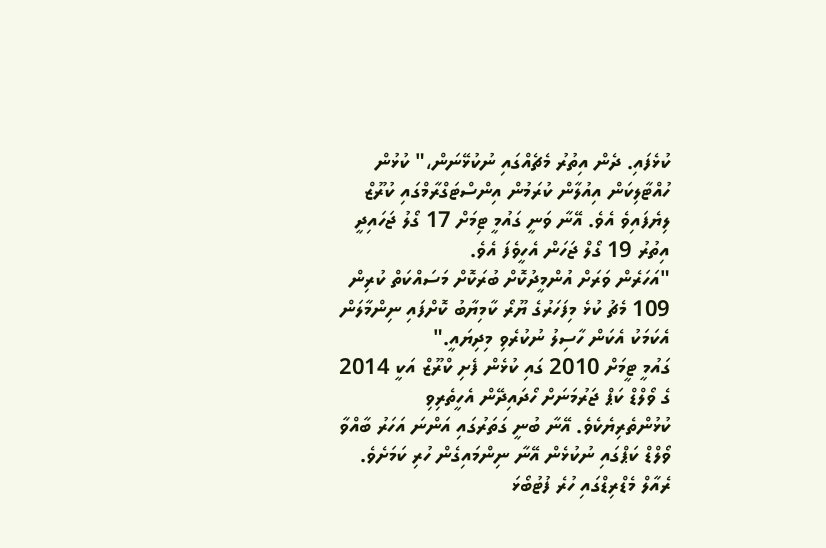ކުޅެފައި. ދެން އިތުރު މެޗެއްގައި ނުކުޅޭނަން،" ކުޅުން ހުއްޓާލިކަން އިއުލާން ކުރަމުން އިންސްޓަގްރާމްގައި ކުރޫޒް ލިޔެފައިވެ އެވެ. އޭނާ ވަނީ ގައުމީ ޓިމަށް 17 ގޯލު ޖަހައިދީ އިތުރު 19 ގޯލް ޖަހަން އެހީވެފަ އެވެ.
"އަހަރެން ވަރަށް އުންމީދުކޮށް ބުރަކޮށް މަސައްކަތް ކުރިން 109 މެޗު ކުޅެ މިފަހަރުގެ ޔޫރޯ ކާމިޔާބު ކޮށްފައި ނިންމާލަން އެކަމަކު އެކަން ހާސިލު ނުކުރެވި މިދިޔައީ."
ގައުމީ ޓީމަށް 2010 ގައި ކުޅެން ފެށި ކްރޫޒް އަކީ 2014 ގެ ވޯލްޑް ކަޕް ޖަރުމަނަށް ހޯދައިދޭން އެހީތެރިވި ކުޅުންތެރިޔެކެވެ. އޭނާ ބުނީ ގަތަރުގައި އަންނަ އަހަރު ބާއްވާ ވޯލްޑް ކަޕްގައި ނުކުޅެން އޭނާ ނިންމައިގެން ހުރި ކަމަށެވެ.
ރެއާލް މެޑްރިޑްގައި ހުރެ ފުޓުބޯޅަ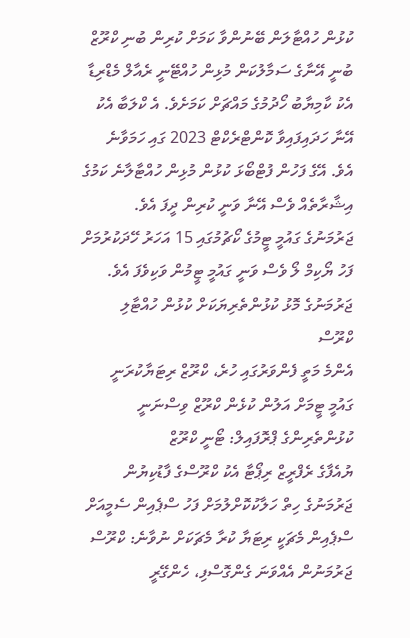ކުޅުން ހުއްޓާލަން ބޭނުންވާ ކަމަށް ކުރިން ބުނި ކްރޫޒް ބުނީ އޭނާގެ ސަމާލުކަން މުޅިން ހުއްޓޭނީ ރެއާލް މެޑްރިޑާ އެކު ކާމިޔާބު ހޯދުމުގެ މައްޗަށް ކަމަށެވެ. އެ ކްލަބާ އެކު އޭނާ ހަދައިފައިވާ ކޮންޓްރެކްޓް 2023 ގައި ހަމަވާނެ އެވެ. އޭގެ ފަހުން ފުޓްބޯޅަ ކުޅުން މުޅިން ހުއްޓާލާނެ ކަމުގެ އިޝާރާތެއް ވެސް އޭނާ ވަނީ ކުރިން ދީފަ އެވެ.
ޖަރުމަނުގެ ގައުމީ ޓީމުގެ ކޯޗުމުގައި 15 އަހަރު ހޭދަކުރުމަށް ފަހު ޔޯކިމް ލޯ ވެސް ވަނީ ގައުމީ ޓީމުން ވަކިވެފަ އެވެ.
ޖަރުމަނުގެ މޮޅު ކުޅުންތެރިޔަކަށް ކުޅުން ހުއްޓާލި ކްރޫސް
އެންމެ މަތީ ފެންވަރުގައި ހުރެ، ކްރޫޒް ރިޓަޔާކުރަނީ
ގައުމީ ޓީމަށް އަލުން ކުޅެން ކްރޫޒް ވިސްނަނީ
ކުޅުންތެރިންގެ ޕްރޮފައިލް: ޓޯނީ ކްރޫޒް
ޔުއެފާގެ ރެފްރީޒް ރިޕޯޓާ އެކު ކްރޫސްގެ ފާޑުކިޔުން
ޖަރުމަނުގެ ހިތް ހަލާކުކޮށްލުމަށް ފަހު ސްޕެއިން ސެމީއަށް
ސްޕެއިން މެޗަކީ ރިޓަޔާ ކުރާ މެޗަކަށް ނުވާނެ: ކްރޫސް
ޖަރުމަނުން އެއްވަނަ ގެންގޮސްފި، ހެންގޭރީ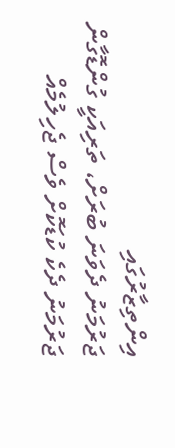އިންތިޒާރުގައި
ޖަރުމަނު ދެވަނަ ބުރަށް، ތަރިއަކީ ގުންޑޮގާން
ޖަރުމަނު ދެކެ ކުޑަކޮށް ވެސް ޖެހިލުމެއް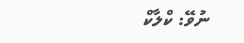ނުވޭ: ކްލާކް